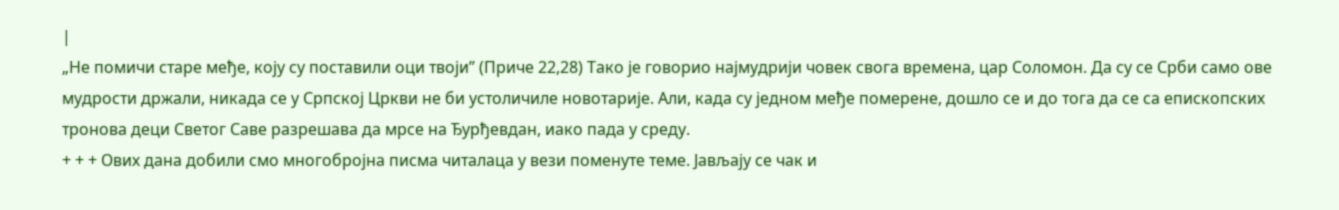|
„Не помичи старе међе, коју су поставили оци твоји” (Приче 22,28) Тако је говорио најмудрији човек свога времена, цар Соломон. Да су се Срби само ове мудрости држали, никада се у Српској Цркви не би устоличиле новотарије. Али, када су једном међе померене, дошло се и до тога да се са епископских тронова деци Светог Саве разрешава да мрсе на Ђурђевдан, иако пада у среду.
+ + + Ових дана добили смо многобројна писма читалаца у вези поменуте теме. Јављају се чак и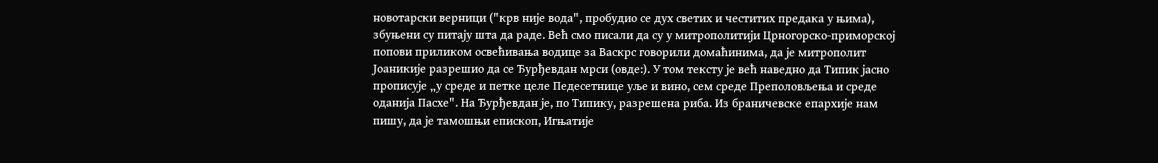новотарски верници ("крв није вода", пробудио се дух светих и честитих предака у њима), збуњени су питају шта да раде. Већ смо писали да су у митрополитији Црногорско-приморској попови приликом освећивања водице за Васкрс говорили домаћинима, да је митрополит Јоаникије разрешио да се Ђурђевдан мрси (овде:). У том тексту је већ наведно да Типик јасно прописује „у среде и петке целе Педесетнице уље и вино, сем среде Преполовљења и среде оданија Пасхе". На Ђурђевдан је, по Типику, разрешена риба. Из браничевске епархије нам пишу, да је тамошњи епископ, Игњатије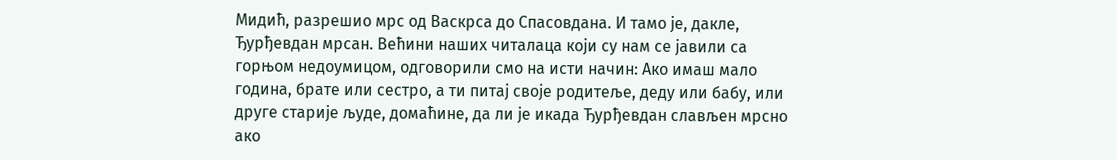Мидић, разрешио мрс од Васкрса до Спасовдана. И тамо је, дакле, Ђурђевдан мрсан. Већини наших читалаца који су нам се јавили са горњом недоумицом, одговорили смо на исти начин: Ако имаш мало година, брате или сестро, а ти питај своје родитеље, деду или бабу, или друге старије људе, домаћине, да ли је икада Ђурђевдан слављен мрсно ако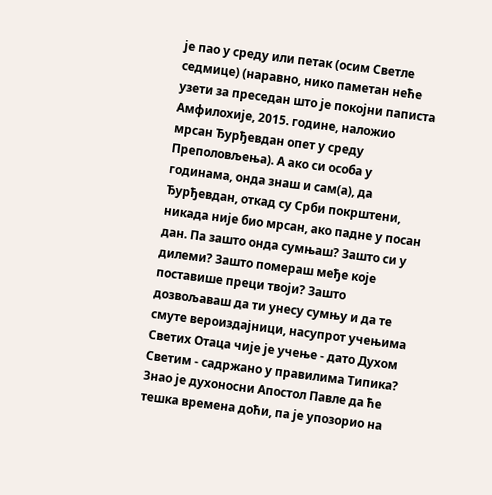је пао у среду или петак (осим Светле седмице) (наравно, нико паметан неће узети за преседан што је покојни паписта Амфилохије, 2015. године, наложио мрсан Ђурђевдан опет у среду Преполовљења). А ако си особа у годинама, онда знаш и сам(а), да Ђурђевдан, откад су Срби покрштени, никада није био мрсан, ако падне у посан дан. Па зашто онда сумњаш? Зашто си у дилеми? Зашто помераш међе које поставише преци твоји? Зашто дозвољаваш да ти унесу сумњу и да те смуте вероиздајници, насупрот учењима Светих Отаца чије је учење - дато Духом Светим - садржано у правилима Типика? Знао је духоносни Апостол Павле да ће тешка времена доћи, па је упозорио на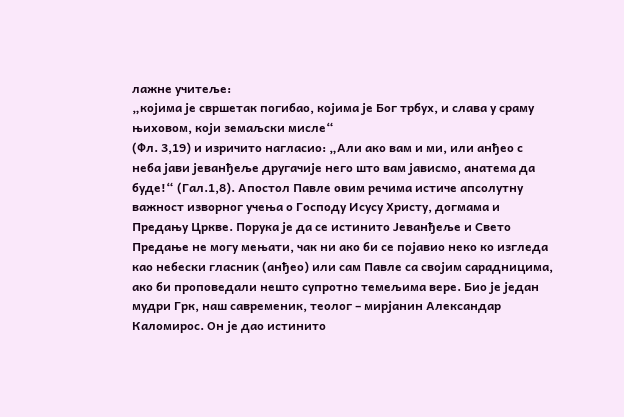лажне учитеље:
„којима је свршетак погибао, којима је Бог трбух, и слава у сраму њиховом, који земаљски мисле“
(Фл. 3,19) и изричито нагласио: „Али ако вам и ми, или анђео с неба јави јеванђеље другачије него што вам јависмо, анатема да буде!“ (Гал.1,8). Апостол Павле овим речима истиче апсолутну важност изворног учења о Господу Исусу Христу, догмама и Предању Цркве. Порука је да се истинито Јеванђеље и Свето Предање не могу мењати, чак ни ако би се појавио неко ко изгледа као небески гласник (анђео) или сам Павле са својим сарадницима, ако би проповедали нешто супротно темељима вере. Био је један мудри Грк, наш савременик, теолог – мирјанин Александар Каломирос. Он је дао истинито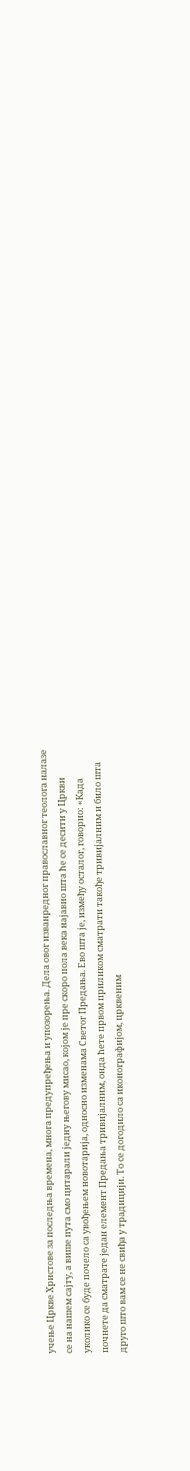учење Цркве Христове за последња времена, многа предупређења и упозорења. Дела овог изванредног православног теолога налазе се на нашем сајту, а више пута смо цитарали једну његову мисао, којом је пре скоро пола века најавио шта ће се десити у Цркви уколико се буде почело са увођењем новотарија, односно изменама Светог Предања. Ево шта је, између осталог, говорио: «Када почнете да сматрате један елемент Предања тривијалним, онда ћете првом приликом сматрати такође тривијалним и било шта друго што вам се не свиђа у традицији. То се догодило са иконографијом, црквеним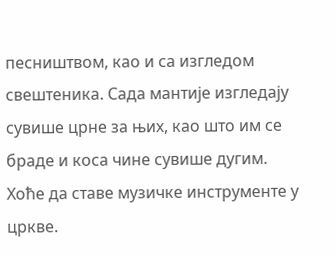песништвом, као и са изгледом свештеника. Сада мантије изгледају сувише црне за њих, као што им се браде и коса чине сувише дугим. Хоће да ставе музичке инструменте у цркве.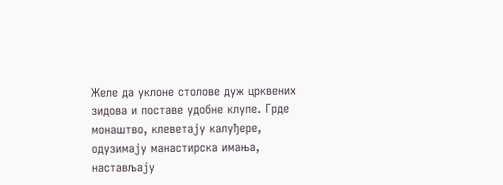Желе да уклоне столове дуж црквених зидова и поставе удобне клупе. Грде монаштво, клеветају калуђере, одузимају манастирска имања, настављају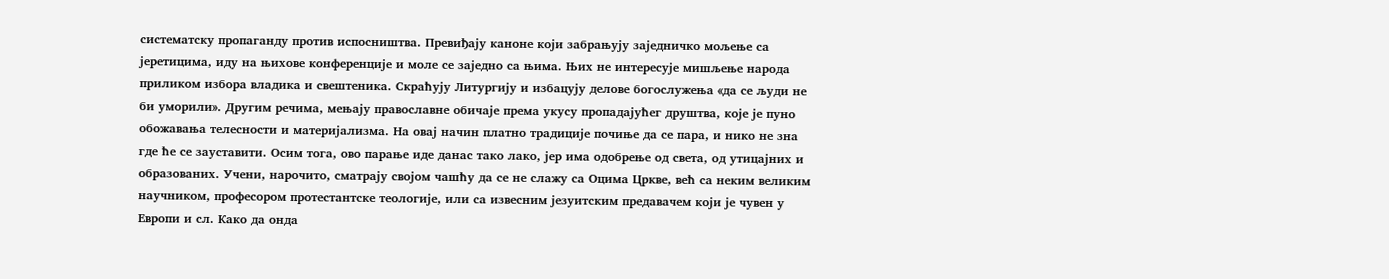систематску пропаганду против испосништва. Превиђају каноне који забрањују заједничко мољење са јеретицима, иду на њихове конференције и моле се заједно са њима. Њих не интересује мишљење народа приликом избора владика и свештеника. Скраћују Литургију и избацују делове богослужења «да се људи не би уморили». Другим речима, мењају православне обичаје према укусу пропадајућег друштва, које је пуно обожавања телесности и материјализма. На овај начин платно традиције почиње да се пара, и нико не зна где ће се зауставити. Осим тога, ово парање иде данас тако лако, јер има одобрење од света, од утицајних и образованих. Учени, нарочито, сматрају својом чашћу да се не слажу са Оцима Цркве, већ са неким великим научником, професором протестантске теологије, или са извесним језуитским предавачем који је чувен у Европи и сл. Како да онда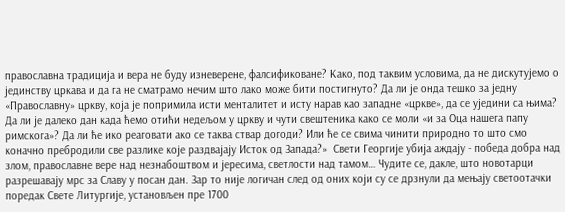православна традиција и вера не буду изневерене, фалсификоване? Како, под таквим условима, да не дискутујемо о јединству цркава и да га не сматрамо нечим што лако може бити постигнуто? Да ли је онда тешко за једну «Православну» цркву, која је попримила исти менталитет и исту нарав као западне «цркве», да се уједини са њима? Да ли је далеко дан када ћемо отићи недељом у цркву и чути свештеника како се моли «и за Оца нашега папу римскога»? Да ли ће ико реаговати ако се таква ствар догоди? Или ће се свима чинити природно то што смо коначно пребродили све разлике које раздвајају Исток од Запада?»  Свети Георгије убија аждају - победа добра над злом, православне вере над незнабоштвом и јересима, светлости над тамом… Чудите се, дакле, што новотарци разрешавају мрс за Славу у посан дан. Зар то није логичан след од оних који су се дрзнули да мењају светоотачки поредак Свете Литургије, установљен пре 1700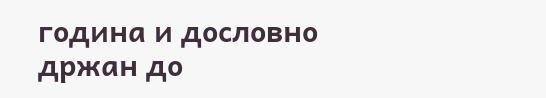година и дословно држан до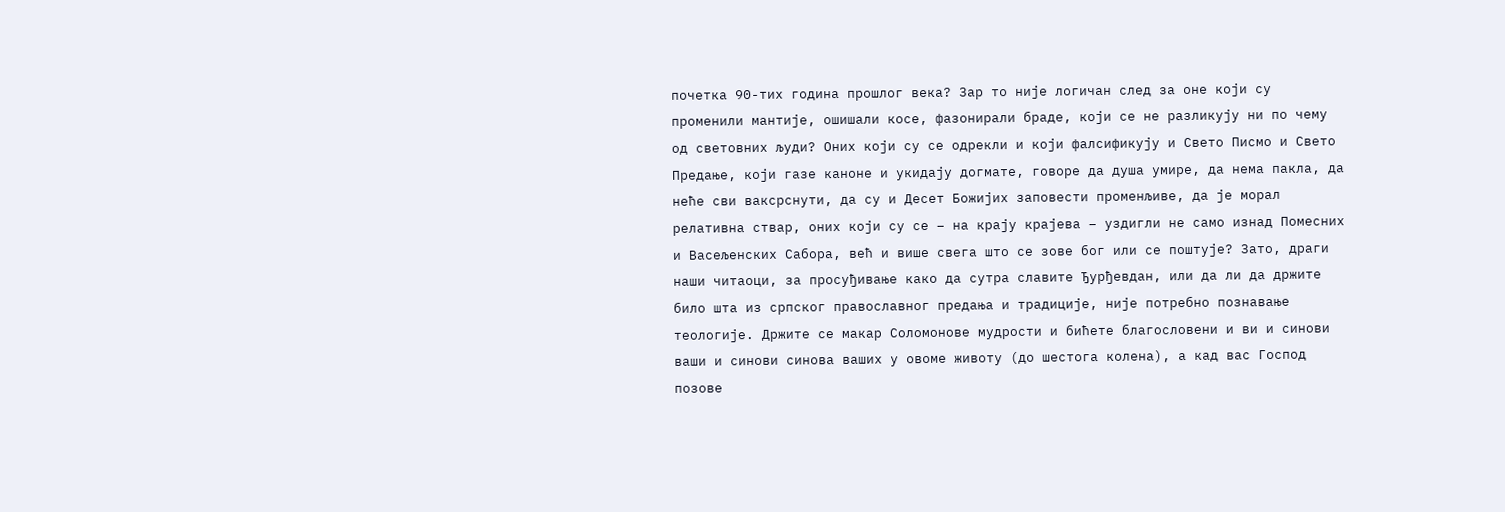почетка 90-тих година прошлог века? Зар то није логичан след за оне који су променили мантије, ошишали косе, фазонирали браде, који се не разликују ни по чему од световних људи? Оних који су се одрекли и који фалсификују и Свето Писмо и Свето Предање, који газе каноне и укидају догмате, говоре да душа умире, да нема пакла, да неће сви ваксрснути, да су и Десет Божијих заповести променљиве, да је морал релативна ствар, оних који су се – на крају крајева – уздигли не само изнад Помесних и Васељенских Сабора, већ и више свега што се зове бог или се поштује? Зато, драги наши читаоци, за просуђивање како да сутра славите Ђурђевдан, или да ли да држите било шта из српског православног предања и традиције, није потребно познавање теологије. Држите се макар Соломонове мудрости и бићете благословени и ви и синови ваши и синови синова ваших у овоме животу (до шестога колена), а кад вас Господ позове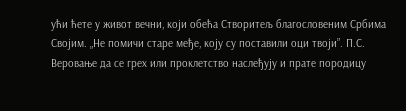ући ћете у живот вечни, који обећа Створитељ благословеним Србима Својим. „Не помичи старе међе, коју су поставили оци твоји”. П.С. Веровање да се грех или проклетство наслеђују и прате породицу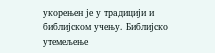укорењен је у традицији и библијском учењу. Библијско утемељење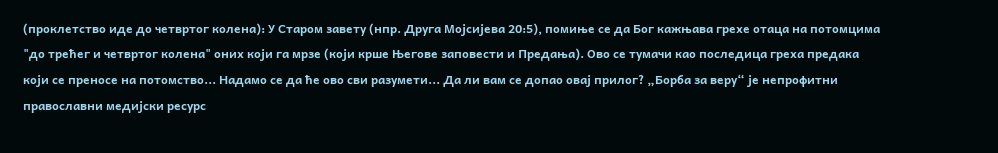(проклетство иде до четвртог колена): У Старом завету (нпр. Друга Мојсијева 20:5), помиње се да Бог кажњава грехе отаца на потомцима "до трећег и четвртог колена" оних који га мрзе (који крше Његове заповести и Предања). Ово се тумачи као последица греха предака који се преносе на потомство... Надамо се да ће ово сви разумети... Да ли вам се допао овај прилог? „Борба за веру“ је непрофитни православни медијски ресурс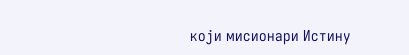који мисионари Истину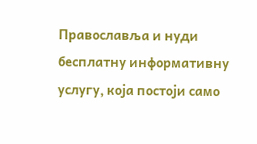Православља и нуди бесплатну информативну услугу, која постоји само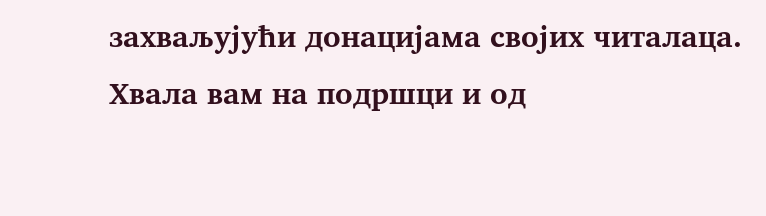захваљујући донацијама својих читалаца. Хвала вам на подршци и од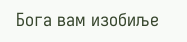Бога вам изобиље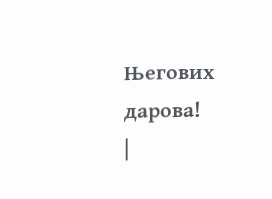Његових дарова!
|